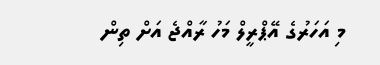މި އަހަރުގެ އޭޕްރީލް މަހު ރާއްޖެ އަށް ތިން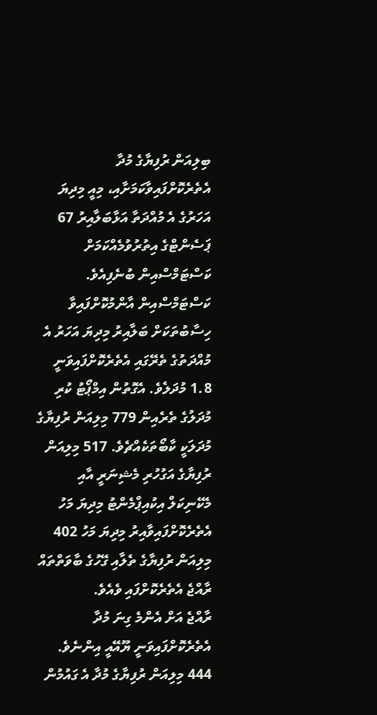ބިލިއަން ރުފިޔާގެ މުދާ އެތެރެކޮށްފައިވާކަމަށާއި، މިއީ މިދިޔަ އަހަރުގެ އެ މުއްދަތާ އަޅާބަލާއިރު 67 ޕަސެންޓްގެ އިތުރުވުމެއްކަމަށް ކަސްޓަމްސްއިން ބުނެފިއެވެ.
ކަސްޓަމްސްއިން އާންމުކޮށްފައިވާ ހިސާބުތަކަށް ބަލާއިރު މިދިޔަ އަހަރު އެ މުއްދަތުގެ ތެރޭގައި އެތެރެކޮށްފައިވަނީ 1.8 މުދަލެވެ. އެގޮތުން އިމްޕޯޓު ކުރި މުދަލުގެ ތެރެއިން 779 މިލިއަން ރުފިޔާގެ މުދަލަކީ ކާބޯތަކެއްޗެވެ. 517 މިލިއަން ރުފިޔާގެ އަގުހުރި މެޝިނަރީ އާއި މެކޭނިކަލް އިކުއިޕްމެންޓު މިދިޔަ މަހު އެތެރެކޮށްފައިވާއިރު މިދިޔަ މަހު 402 މިލިއަން ރުފިޔާގެ ތެލާއި ގޭހުގެ ބާވަތްތައް ރާއްޖެ އެތެރެކޮށްފައި ވެއެވެ.
ރާއްޖެ އަށް އެންމެ ގިނަ މުދާ އެތެރެކޮށްފައިވަނީ ޔޫއޭއީ އިންނެވެ. 444 މިލިއަން ރުފިޔާގެ މުދާ އެ ގައުމުން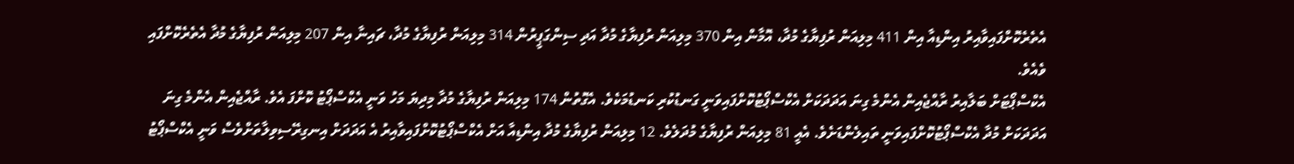އެތެރެކޮށްފައިވާއިރު އިންޑިއާ އިން 411 މިލިއަން ރުފިޔާގެ މުދާ، އޮމާން އިން 370 މިލިއަން ރުފިޔާގެ މުދާ އަދި ސިންގަޕީރުން 314 މިލިއަން ރުފިޔާގެ މުދާ، ޗައިނާ އިން 207 މިލިއަން ރުފިޔާގެ މުދާ އެތެރެކޮށްފައި ވެއެވެ.
އެކްސްޕޯޓަށް ބަލާއިރު ރާއްޖެއިން އެންމެ ގިނަ އަދަދަކަށް އެކްސްޕޯޓުކޮށްފައިވަނީ ގަނޑުކުރި ކަނޑުމަކެވެ. އެގޮތުން 174 މިލިއަން ރުފިޔާގެ މުދާ މިދިޔަ މަހު ވަނީ އެކްސްޕޯޓު ކޮށްފަ އެވެ. ރާއްޖެއިން އެންމެ ގިނަ އަދަދަކަށް މުދާ އެކްސްޕޯޓުކޮށްފައިވަނީ ތައިލެންޑަށެވެ. އެއީ 81 މިލިއަން ރުފިޔާގެ މުދަލެވެ. 12 މިލިއަން ރުފިޔާގެ މުދާ އިންޑިއާ އަށް އެކްސްޕޯޓުކޮށްފައިވާއިރު އެ އަދަދަށް އިނގިރޭސިވިލާތަށްވެސް ވަނީ އެކްސްޕޯޓު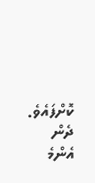ކޮށްފައެވެ. ދެން އެންމެ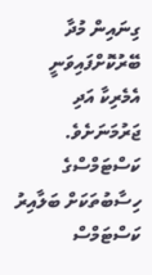ގިނައިން މުދާ ބޭރުކޮށްފައިވަނީ އެމެރިކާ އަދި ޖަރުމަނަށެވެ.
ކަސްޓަމްސްގެ ހިސާބުތަކަށް ބަލާއިރު ކަސްޓަމްސް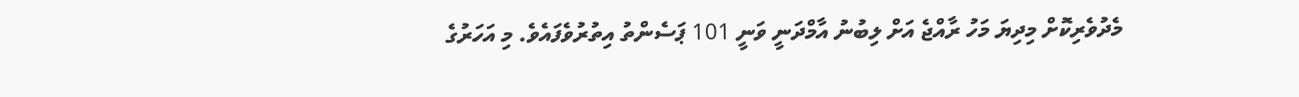މެދުވެރިކޮށް މިދިޔަ މަހު ރާއްޖެ އަށް ލިބުނު އާމްދަނީ ވަނީ 101 ޕަސެންތު އިތުރުވެފައެވެ. މި އަހަރުގެ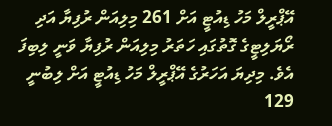އޭޕްރީލް މަހު ޑިއުޓީ އަށް 261 މިލިއަން ރުފިޔާ އަދި ރޯޔަލިޓީގެ ގޮތުގައި ހަތަރު މިލިއަން ރުފިޔާ ވަނީ ލިބިފަ އެވެ. މިދިޔަ އަހަރުގެ އޭޕްރީލް މަހު ޑިއުޓީ އަށް ލިބުނީ 129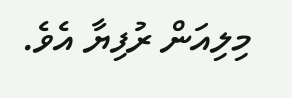މިލިއަން ރުފިޔާ އެވެ.